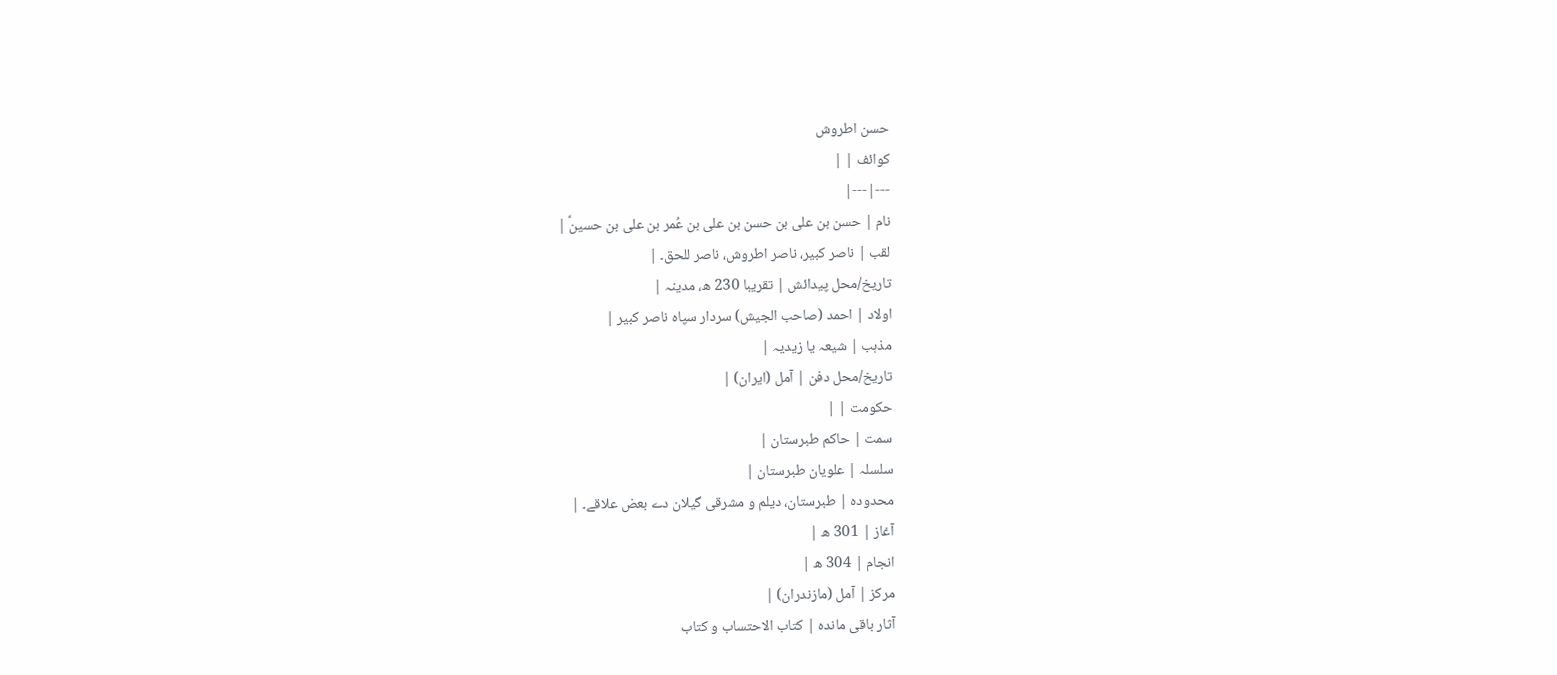حسن اطروش
کوائف | |
---|---|
نام | حسن بن علی بن حسن بن علی بن عُمر بن علی بن حسینؑ |
لقب | ناصر کبیر، ناصر اطروش، ناصر للحق۔ |
تاریخ/محل پیدائش | تقریبا 230 ھ، مدینہ |
اولاد | احمد (صاحب الجیش) سردار سپاہ ناصر کبیر |
مذہب | شیعہ یا زیدیہ |
تاریخ/محل دفن | آمل (ایران) |
حکومت | |
سمت | حاکم طبرستان |
سلسلہ | علویان طبرستان |
محدودہ | طبرستان، دیلم و مشرقی گیلان دے بعض علاقے۔ |
آغاز | 301 ھ |
انجام | 304 ھ |
مرکز | آمل (مازندران) |
آثار باقی ماندہ | کتاب الاحتساب و کتاب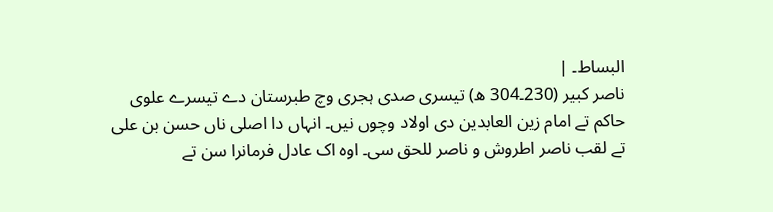البساط۔ |
ناصر کبیر (230۔304 ھ) تیسری صدی ہجری وچ طبرستان دے تیسرے علوی حاکم تے امام زین العابدین دی اولاد وچوں نيں۔ انہاں دا اصلی ناں حسن بن علی تے لقب ناصر اطروش و ناصر للحق سی۔ اوہ اک عادل فرمانرا سن تے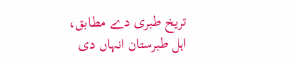تریخ طبری دے مطابق، اہل طبرستان انہاں دی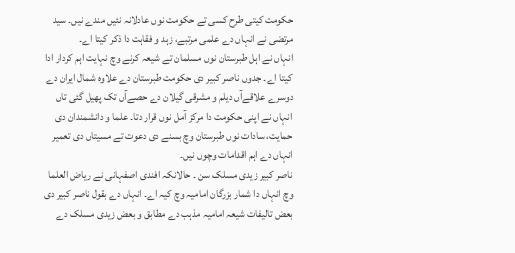حکومت کیتی طرح کسی تے حکومت نوں عادلانہ نئيں مندے نيں۔ سید مرتضی نے انہاں دے علمی مرتبے، زہد و فقاہت دا ذکر کيتا اے۔
انہاں نے اہل طبرستان نوں مسلمان تے شیعہ کرنے وچ نہایت اہم کردار ادا کيتا اے۔ جدوں ناصر کبیر دی حکومت طبرستان دے علاوہ شمال ایران دے دوسرے علاقےآں دیلم و مشرقی گیلان دے حصےآں تک پھیل گئی تاں انہاں نے اپنی حکومت دا مرکز آمل نوں قرار دتا۔ علما و دانشمندان دی حمایت، سادات نوں طبرستان وچ بسنے دی دعوت تے مسیتاں دی تعمیر انہاں دے اہم اقدامات وچوں نيں۔
ناصر کبیر زیدی مسلک سن ۔ حالانکہ افندی اصفہانی نے ریاض العلما وچ انہاں دا شمار بزرگان امامیہ وچ کیہ اے۔ انہاں دے بقول ناصر کبیر دی بعض تالیفات شیعہ امامیہ مذہب دے مطابق و بعض زیدی مسلک دے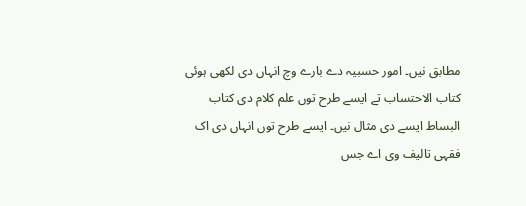مطابق نيں۔ امور حسبیہ دے بارے وچ انہاں دی لکھی ہوئی کتاب الاحتساب تے ايسے طرح توں علم کلام دی کتاب البساط ايسے دی مثال نيں۔ ايسے طرح توں انہاں دی اک فقہی تالیف وی اے جس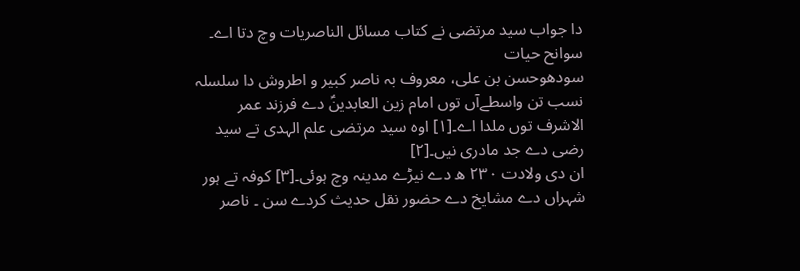دا جواب سید مرتضی نے کتاب مسائل الناصریات وچ دتا اے۔
سوانح حیات
سودھوحسن بن علی، معروف بہ ناصر کبیر و اطروش دا سلسلہ نسب تن واسطےآں توں امام زین العابدینؑ دے فرزند عمر الاشرف توں ملدا اے۔[۱] اوہ سید مرتضی علم الہدی تے سید رضی دے جد مادری نيں۔[۲]
ان دی ولادت ۲۳۰ ھ دے نیڑے مدینہ وچ ہوئی۔[۳] کوفہ تے ہور شہراں دے مشایخ دے حضور نقل حدیث کردے سن ۔ ناصر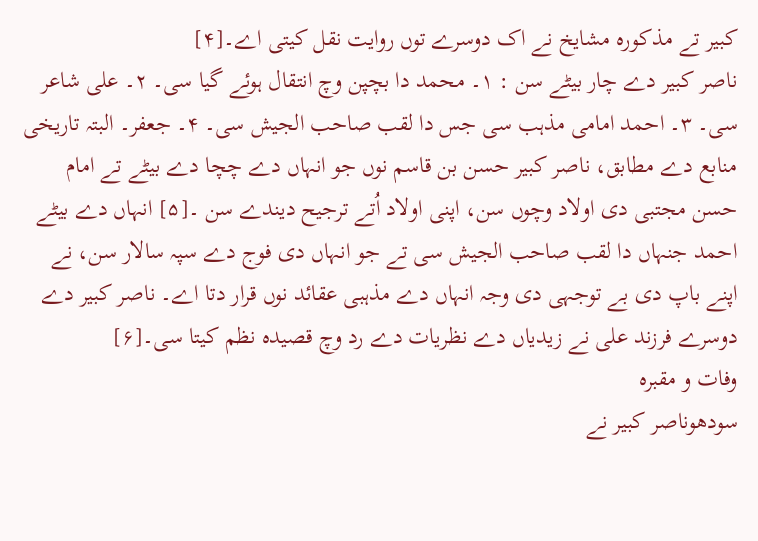کبیر تے مذکورہ مشایخ نے اک دوسرے توں روایت نقل کيتی اے۔[۴]
ناصر کبیر دے چار بیٹے سن : ۱۔ محمد دا بچپن وچ انتقال ہوئے گیا سی۔ ۲۔ علی شاعر سی۔ ۳۔ احمد امامی مذہب سی جس دا لقب صاحب الجیش سی۔ ۴۔ جعفر۔ البتہ تاریخی منابع دے مطابق، ناصر کبیر حسن بن قاسم نوں جو انہاں دے چچا دے بیٹے تے امام حسن مجتبی دی اولاد وچوں سن، اپنی اولاد اُتے ترجیح دیندے سن ۔[۵] انہاں دے بیٹے احمد جنہاں دا لقب صاحب الجیش سی تے جو انہاں دی فوج دے سپہ سالار سن، نے اپنے باپ دی بے توجہی دی وجہ انہاں دے مذہبی عقائد نوں قرار دتا اے۔ ناصر کبیر دے دوسرے فرزند علی نے زیدیاں دے نظریات دے رد وچ قصیدہ نظم کيتا سی۔[۶]
وفات و مقبرہ
سودھوناصر کبیر نے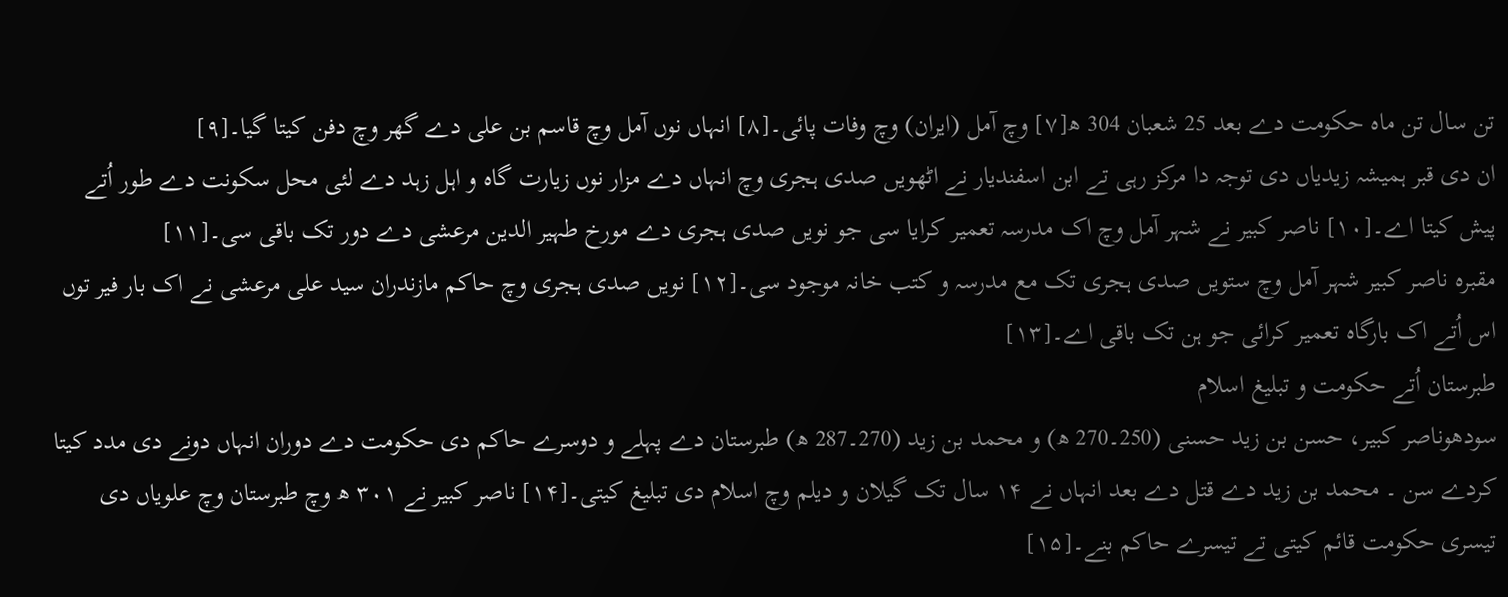تن سال تن ماہ حکومت دے بعد 25 شعبان 304 ھ[۷] وچ آمل (ایران) وچ وفات پائی۔[۸] انہاں نوں آمل وچ قاسم بن علی دے گھر وچ دفن کيتا گیا۔[۹]
ان دی قبر ہمیشہ زیدیاں دی توجہ دا مرکز رہی تے ابن اسفندیار نے اٹھويں صدی ہجری وچ انہاں دے مزار نوں زیارت گاہ و اہل زہد دے لئی محل سکونت دے طور اُتے پیش کيتا اے۔[۱۰] ناصر کبیر نے شہر آمل وچ اک مدرسہ تعمیر کرایا سی جو نويں صدی ہجری دے مورخ طہیر الدین مرعشی دے دور تک باقی سی۔[۱۱]
مقبرہ ناصر کبیر شہر آمل وچ ستويں صدی ہجری تک مع مدرسہ و کتب خانہ موجود سی۔[۱۲] نويں صدی ہجری وچ حاکم مازندران سید علی مرعشی نے اک بار فیر توں اس اُتے اک بارگاہ تعمیر کرائی جو ہن تک باقی اے۔[۱۳]
طبرستان اُتے حکومت و تبلیغ اسلام
سودھوناصر کبیر، حسن بن زید حسنی (250۔270 ھ) و محمد بن زید (270۔287 ھ) طبرستان دے پہلے و دوسرے حاکم دی حکومت دے دوران انہاں دونے دی مدد کيتا کردے سن ۔ محمد بن زید دے قتل دے بعد انہاں نے ۱۴ سال تک گیلان و دیلم وچ اسلام دی تبلیغ کیتی۔[۱۴] ناصر کبیر نے ۳۰۱ ھ وچ طبرستان وچ علویاں دی تیسری حکومت قائم کيتی تے تیسرے حاکم بنے۔[۱۵]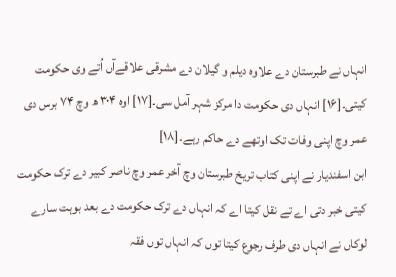انہاں نے طبرستان دے علاوہ دیلم و گیلان دے مشرقی علاقےآں اُتے وی حکومت کیتی۔[۱۶] انہاں دی حکومت دا مرکز شہر آمل سی۔[۱۷] اوہ ۳۰۴ ھ وچ ٧۴ برس دی عمر وچ اپنی وفات تک اوتھے دے حاکم رہے۔[۱۸]
ابن اسفندیار نے اپنی کتاب تریخ طبرستان وچ آخر عمر وچ ناصر کبیر دے ترک حکومت کیتی خبر دتی اے تے نقل کيتا اے کہ انہاں دے ترک حکومت دے بعد بوہت سارے لوکاں نے انہاں دی طرف رجوع کيتا توں کہ انہاں توں فقہ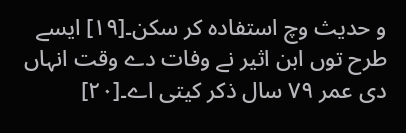و حدیث وچ استفادہ کر سکن۔[۱۹] ايسے طرح توں ابن اثیر نے وفات دے وقت انہاں دی عمر ٧۹ سال ذکر کيتی اے۔[۲۰]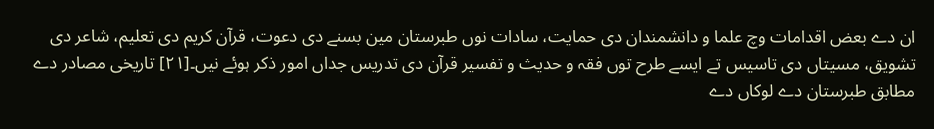ان دے بعض اقدامات وچ علما و دانشمندان دی حمایت، سادات نوں طبرستان مین بسنے دی دعوت، قرآن کریم دی تعلیم، شاعر دی تشویق، مسیتاں دی تاسیس تے ايسے طرح توں فقہ و حدیث و تفسیر قرآن دی تدریس جداں امور ذکر ہوئے نيں۔[۲۱] تاریخی مصادر دے مطابق طبرستان دے لوکاں دے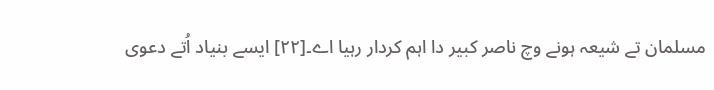مسلمان تے شیعہ ہونے وچ ناصر کبیر دا اہم کردار رہیا اے۔[۲۲] ايسے بنیاد اُتے دعوی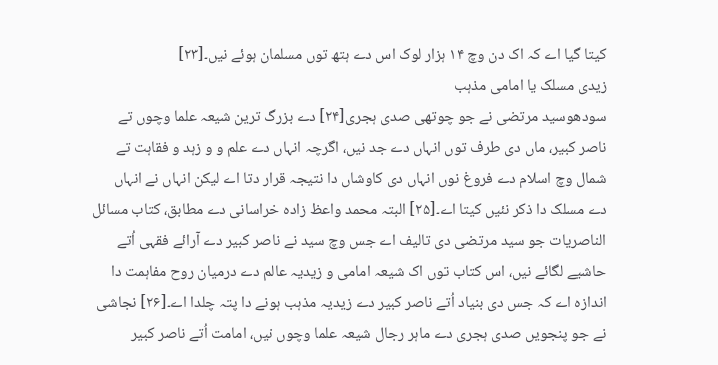کيتا گیا اے کہ اک دن وچ ۱۴ ہزار لوک اس دے ہتھ توں مسلمان ہوئے نيں۔[۲۳]
زیدی مسلک یا امامی مذہب
سودھوسید مرتضی نے جو چوتھی صدی ہجری[۲۴] دے بزرگ ترین شیعہ علما وچوں تے ناصر کبیر، ماں دی طرف توں انہاں دے جد نيں، اگرچہ انہاں دے علم و و زہد و فقاہت تے شمال وچ اسلام دے فروغ نوں انہاں دی کاوشاں دا نتیجہ قرار دتا اے لیکن انہاں نے انہاں دے مسلک دا ذکر نئيں کيتا اے۔[۲۵] البتہ محمد واعظ زادہ خراسانی دے مطابق، کتاب مسائل الناصریات جو سید مرتضی دی تالیف اے جس وچ سید نے ناصر کبیر دے آرائے فقہی اُتے حاشیے لگائے نيں، اس کتاب توں اک شیعہ امامی و زیدیہ عالم دے درمیان روح مفاہمت دا اندازہ اے کہ جس دی بنیاد اُتے ناصر کبیر دے زیدیہ مذہب ہونے دا پتہ چلدا اے۔[۲۶] نجاشی نے جو پنجويں صدی ہجری دے ماہر رجال شیعہ علما وچوں نيں، امامت اُتے ناصر کبیر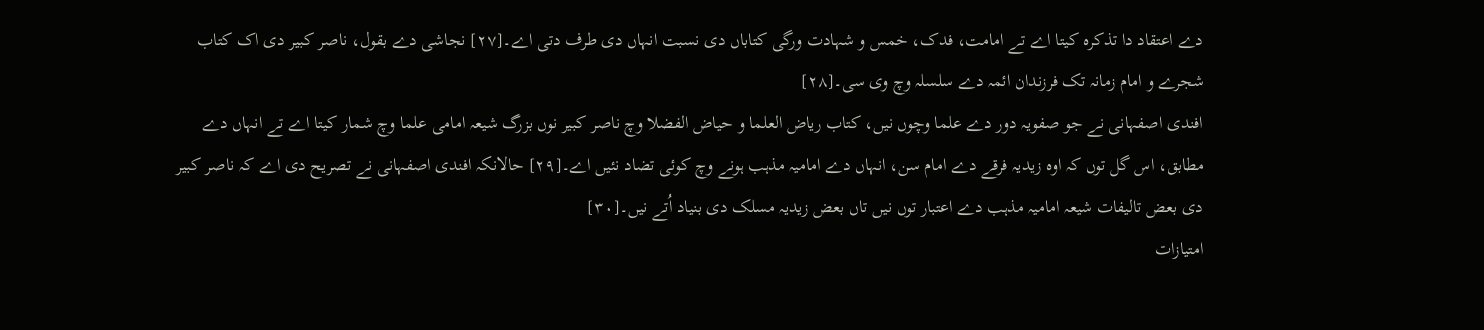دے اعتقاد دا تذکرہ کيتا اے تے امامت، فدک، خمس و شہادت ورگی کتاباں دی نسبت انہاں دی طرف دتی اے۔[۲۷] نجاشی دے بقول، ناصر کبیر دی اک کتاب شجرے و امام زمانہ تک فرزندان ائمہ دے سلسلہ وچ وی سی۔[۲۸]
افندی اصفہانی نے جو صفویہ دور دے علما وچوں نيں، کتاب ریاض العلما و حیاض الفضلا وچ ناصر کبیر نوں بزرگ شیعہ امامی علما وچ شمار کيتا اے تے انہاں دے مطابق، اس گل توں کہ اوہ زیدیہ فرقے دے امام سن، انہاں دے امامیہ مذہب ہونے وچ کوئی تضاد نئيں اے۔[۲۹] حالانکہ افندی اصفہانی نے تصریح دی اے کہ ناصر کبیر دی بعض تالیفات شیعہ امامیہ مذہب دے اعتبار توں نيں تاں بعض زیدیہ مسلک دی بنیاد اُتے نيں۔[۳۰]
امتیازات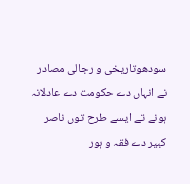سودھوتاریخی و رجالی مصادر نے انہاں دے حکومت دے عادلانہ ہونے تے ايسے طرح توں ناصر کبیر دے فقہ و ہور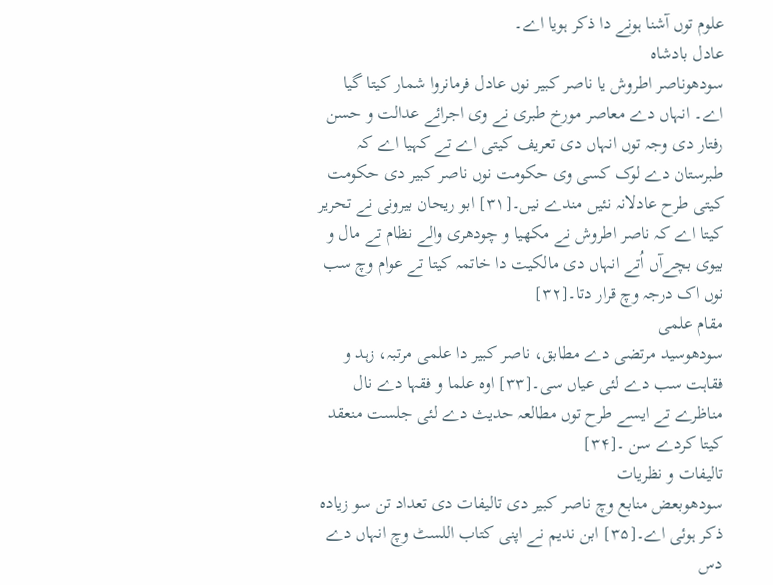علوم توں آشنا ہونے دا ذکر ہويا اے۔
عادل بادشاہ
سودھوناصر اطروش یا ناصر کبیر نوں عادل فرمانروا شمار کيتا گیا اے۔ انہاں دے معاصر مورخ طبری نے وی اجرائے عدالت و حسن رفتار دی وجہ توں انہاں دی تعریف کيتی اے تے کہیا اے کہ طبرستان دے لوک کسی وی حکومت نوں ناصر کبیر دی حکومت کیتی طرح عادلانہ نئيں مندے نيں۔[۳۱] ابو ریحان بیرونی نے تحریر کيتا اے کہ ناصر اطروش نے مکھیا و چودھری والے نظام تے مال و بیوی بچےآں اُتے انہاں دی مالکیت دا خاتمہ کيتا تے عوام وچ سب نوں اک درجہ وچ قرار دتا۔[۳۲]
مقام علمی
سودھوسید مرتضی دے مطابق، ناصر کبیر دا علمی مرتبہ، زہد و فقاہت سب دے لئی عیاں سی۔[۳۳] اوہ علما و فقہا دے نال مناظرے تے ايسے طرح توں مطالعہ حدیث دے لئی جلست منعقد کيتا کردے سن ۔[۳۴]
تالیفات و نظریات
سودھوبعض منابع وچ ناصر کبیر دی تالیفات دی تعداد تن سو زیادہ ذکر ہوئی اے۔[۳۵] ابن ندیم نے اپنی کتاب اللسٹ وچ انہاں دے دس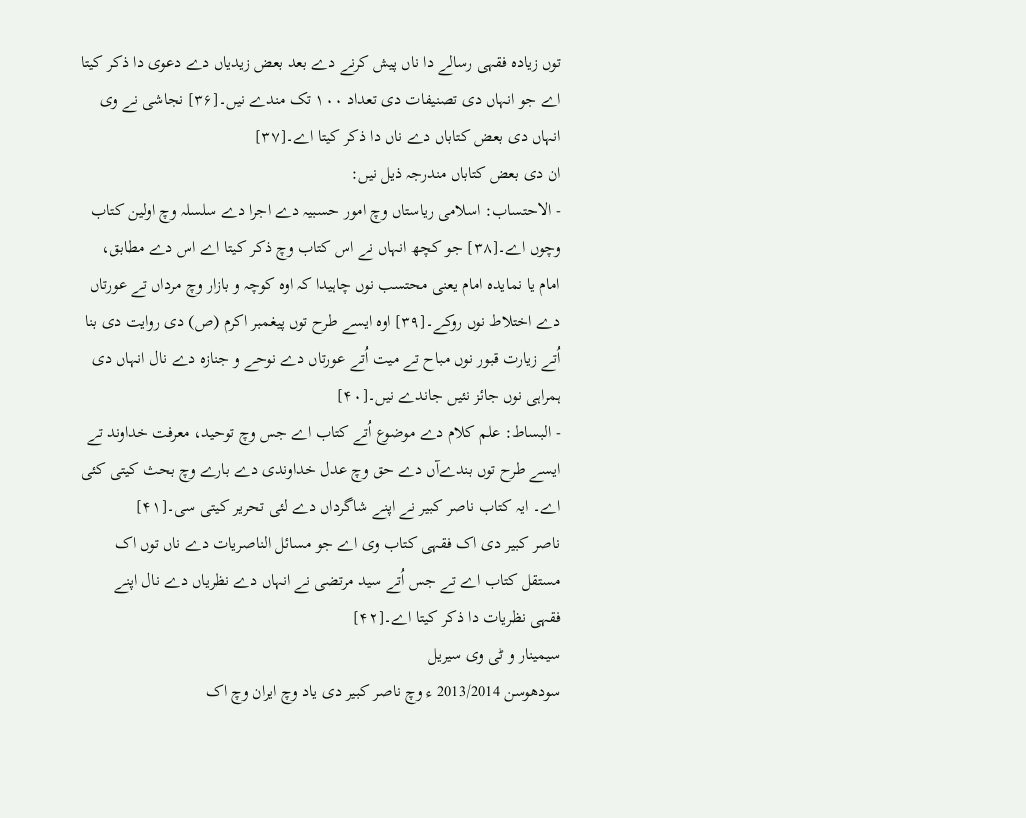توں زیادہ فقہی رسالے دا ناں پیش کرنے دے بعد بعض زیدیاں دے دعوی دا ذکر کيتا اے جو انہاں دی تصنیفات دی تعداد ۱۰۰ تک مندے نيں۔[۳۶] نجاشی نے وی انہاں دی بعض کتاباں دے ناں دا ذکر کيتا اے۔[۳۷]
ان دی بعض کتاباں مندرجہ ذیل نيں:
- الاحتساب: اسلامی ریاستاں وچ امور حسبیہ دے اجرا دے سلسلہ وچ اولین کتاب وچوں اے۔[۳۸] جو کچھ انہاں نے اس کتاب وچ ذکر کيتا اے اس دے مطابق، امام یا نمایدہ امام یعنی محتسب نوں چاہیدا کہ اوہ کوچہ و بازار وچ مرداں تے عورتاں دے اختلاط نوں روکے۔[۳۹] اوہ ايسے طرح توں پیغمبر اکرم (ص) دی روایت دی بنا اُتے زیارت قبور نوں مباح تے میت اُتے عورتاں دے نوحے و جنازہ دے نال انہاں دی ہمراہی نوں جائز نئيں جاندے نيں۔[۴۰]
- البساط: علم کلام دے موضوع اُتے کتاب اے جس وچ توحید، معرفت خداوند تے ايسے طرح توں بندےآں دے حق وچ عدل خداوندی دے بارے وچ بحث کيتی کئی اے۔ ایہ کتاب ناصر کبیر نے اپنے شاگرداں دے لئی تحریر کيتی سی۔[۴۱]
ناصر کبیر دی اک فقہی کتاب وی اے جو مسائل الناصریات دے ناں توں اک مستقل کتاب اے تے جس اُتے سید مرتضی نے انہاں دے نظریاں دے نال اپنے فقہی نظریات دا ذکر کيتا اے۔[۴۲]
سیمینار و ٹی وی سیریل
سودھوسن 2013/2014 ء وچ ناصر کبیر دی یاد وچ ایران وچ اک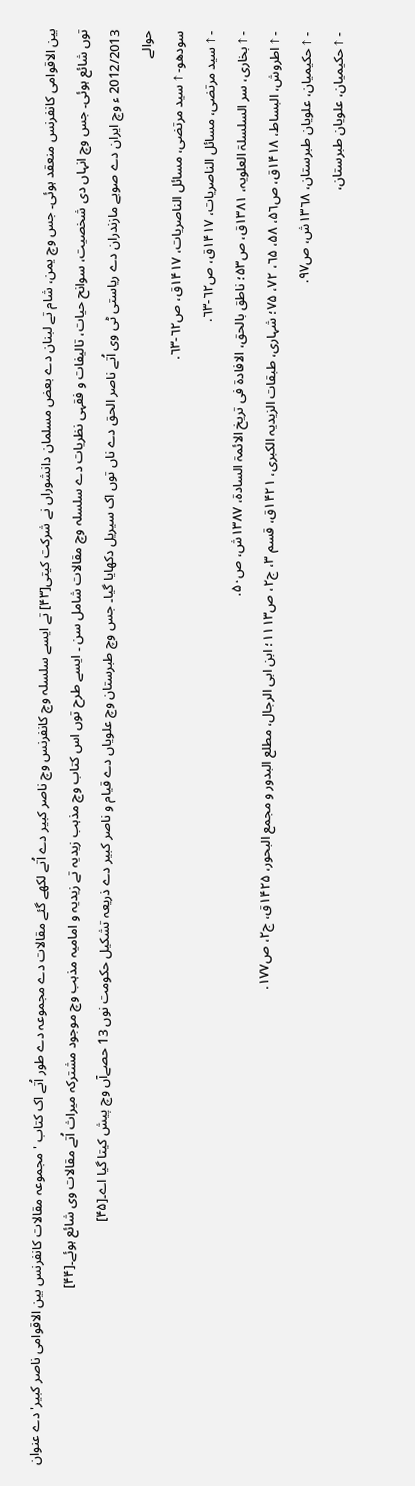بین الاقوامی کانفرنس منعقد ہوئی۔ جس وچ یمن، شام تے لبنان دے بعض مسلمان دانشوراں نے شرکت کيتی[۴۳] تے ايسے سلسلہ وچ کانفرنس وچ ناصر کبیر دے اُتے لکھے گئے مقالات دے مجموعہ دے طور اُتے اک کتاب 'مجموعہ مقالات کانفرنس بین الاقوامی ناصر کبیر' دے عنوان توں شائع ہوئی۔ جس وچ انہاں دی شخصیت، سوانح حیات، تالیفات و فقہی نظریات دے سلسلہ وچ مقالات شامل سن ۔ ايسے طرح توں اس کتاب وچ مذہب زیدیہ تے زیدیہ و امامیہ مذہب وچ موجود مشترکہ میراث اُتے مقالات وی شائع ہوئے۔[۴۴]
2012/2013 ء وچ ایران دے صوبے مازندران دے ریاستی ٹی وی اُتے ناصر الحق دے ناں توں اک سیریل دکھایا گیا۔ جس وچ طبرستان وچ علویاں دے قیام و ناصر کبیر دے ذریعہ تشکیل حکومت نوں 13 حصےآں وچ پیش کيتا گیا اے۔[۴۵]
حوالے
سودھو- ↑ سید مرتضی، مسائل الناصریات، ۱۴۱٧ق، ص٦۲-٦۳.
- ↑ سید مرتضی، مسائل الناصریات، ۱۴۱٧ق، ص٦۲-٦۳.
- ↑ بخاری، سر السلسلۃ العلویہ، ۱۳۸۱ق، ص۵۳؛ ناطق بالحق، الافادۃ فی تریخ الائمۃ السادۃ، ۱۳۸٧ش، ص۵۰.
- ↑ اطروش، البساط، ۱۴۱۸ق، ص۵٦، ۵۸، ٦۵، ٧۲، ٧۵؛ شہاری، طبقات الزیدیہ الکبری، ۱۴۲۱ق، قسم ۳، ج۲، ص۱۱۱۳؛ ابن ابی الرجال، مطلع البدور و مجمع البحور، ۱۴۲۵ق، ج۲، ص۱٧٧.
- ↑ حکیمیان، علویان طبرستان، ۱۳٦۸ش، ص۹٧.
- ↑ حکیمیان، علویان طبرستان،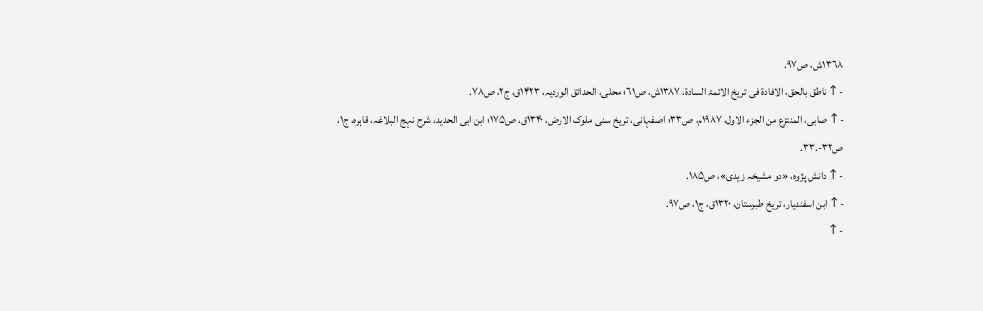۱۳٦۸ش، ص۹٧.
- ↑ ناطق بالحق، الافادۃ فی تریخ الائمۃ السادۃ، ۱۳۸٧ش، ص٦۱؛ محلی، الحدائق الوردیہ، ۱۴۲۳ق، ج۲، ص٧۸.
- ↑ صابی، المنتزع من الجزء الاول، ۱۹۸٧م، ص۳۳؛ اصفہانی، تریخ سنی ملوک الارض، ۱۳۴۰ق، ص۱٧۵؛ ابن ابی الحدید، شرح نہج البلاغہ، قاہرہ، ج۱، ص۳۲-.۳۳.
- ↑ دانش پژوہ، «دو مشیخہ زیدی»، ص۱۸۵.
- ↑ ابن اسفندیار، تریخ طبرستان، ۱۳۲۰ق، ج۱، ص۹٧.
- ↑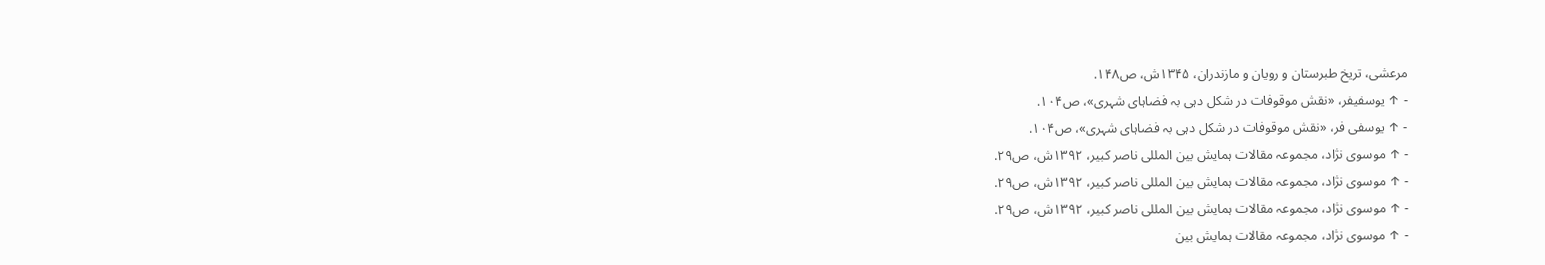مرعشی، تریخ طبرستان و رویان و مازندران، ۱۳۴۵ش، ص۱۴۸.
- ↑ یوسفیفر، «نقش موقوفات در شکل دہی بہ فضاہای شہری»، ص۱۰۴.
- ↑ یوسفی فر، «نقش موقوفات در شکل دہی بہ فضاہای شہری»، ص۱۰۴.
- ↑ موسوی نژاد، مجموعہ مقالات ہمایش بین المللی ناصر کبیر، ۱۳۹۲ش، ص۲۹.
- ↑ موسوی نژاد، مجموعہ مقالات ہمایش بین المللی ناصر کبیر، ۱۳۹۲ش، ص۲۹.
- ↑ موسوی نژاد، مجموعہ مقالات ہمایش بین المللی ناصر کبیر، ۱۳۹۲ش، ص۲۹.
- ↑ موسوی نژاد، مجموعہ مقالات ہمایش بین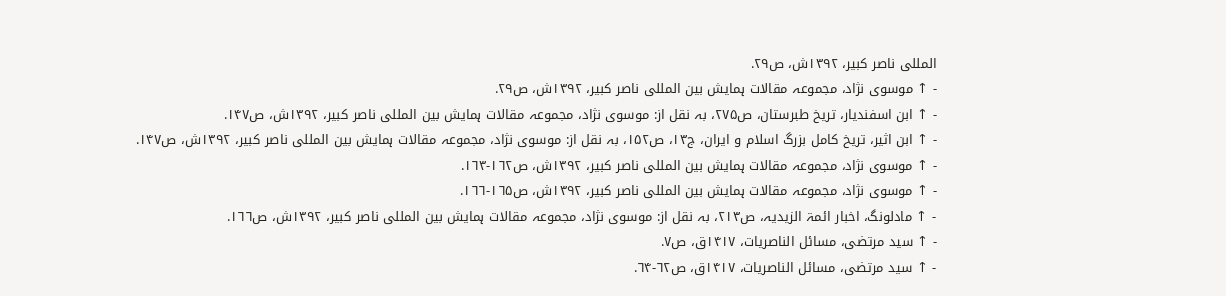المللی ناصر کبیر، ۱۳۹۲ش، ص۲۹.
- ↑ موسوی نژاد، مجموعہ مقالات ہمایش بین المللی ناصر کبیر، ۱۳۹۲ش، ص۲۹.
- ↑ ابن اسفندیار، تریخ طبرستان، ص۲٧۵، بہ نقل از: موسوی نژاد، مجموعہ مقالات ہمایش بین المللی ناصر کبیر، ۱۳۹۲ش، ص۱۴٧.
- ↑ ابن اثیر، تریخ کامل بزرگ اسلام و ایران، ج۱۳، ص۱۵۲، بہ نقل از: موسوی نژاد، مجموعہ مقالات ہمایش بین المللی ناصر کبیر، ۱۳۹۲ش، ص۱۴٧.
- ↑ موسوی نژاد، مجموعہ مقالات ہمایش بین المللی ناصر کبیر، ۱۳۹۲ش، ص۱٦۲-۱٦۳.
- ↑ موسوی نژاد، مجموعہ مقالات ہمایش بین المللی ناصر کبیر، ۱۳۹۲ش، ص۱٦۵-۱٦٦.
- ↑ مادلونگ، اخبار ائمۃ الزیدیہ، ص۲۱۳، بہ نقل از: موسوی نژاد، مجموعہ مقالات ہمایش بین المللی ناصر کبیر، ۱۳۹۲ش، ص۱٦٦.
- ↑ سید مرتضی، مسائل الناصریات، ۱۴۱٧ق، ص٧.
- ↑ سید مرتضی، مسائل الناصریات، ۱۴۱٧ق، ص٦۲-٦۴.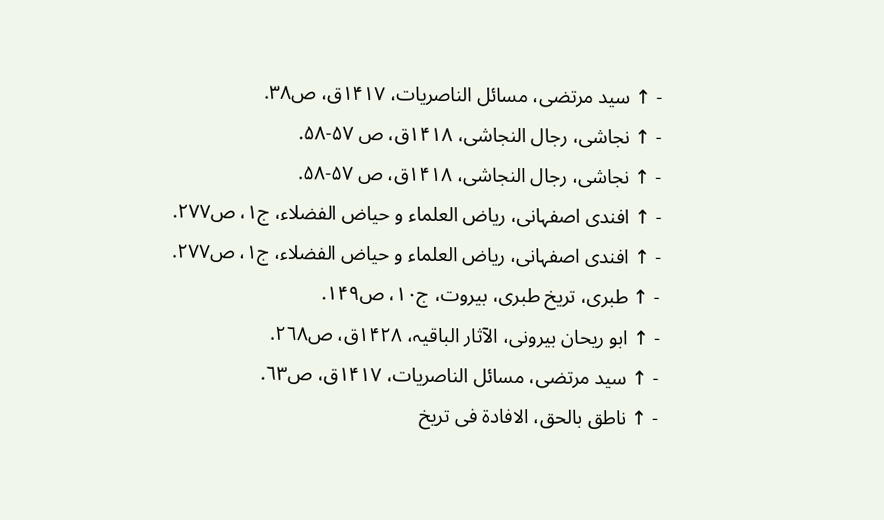- ↑ سید مرتضی، مسائل الناصریات، ۱۴۱٧ق، ص۳۸.
- ↑ نجاشی، رجال النجاشی، ۱۴۱۸ق، ص ۵٧-۵۸.
- ↑ نجاشی، رجال النجاشی، ۱۴۱۸ق، ص ۵٧-۵۸.
- ↑ افندی اصفہانی، ریاض العلماء و حیاض الفضلاء، ج۱، ص۲٧٧.
- ↑ افندی اصفہانی، ریاض العلماء و حیاض الفضلاء، ج۱، ص۲٧٧.
- ↑ طبری، تریخ طبری، بیروت، ج۱۰، ص۱۴۹.
- ↑ ابو ریحان بیرونی، الآثار الباقيہ، ۱۴۲۸ق، ص۲٦۸.
- ↑ سید مرتضی، مسائل الناصریات، ۱۴۱٧ق، ص٦۳.
- ↑ ناطق بالحق، الافادۃ فی تریخ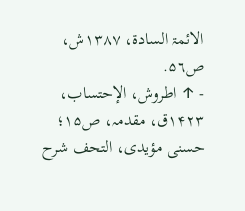الائمۃ السادۃ، ۱۳۸٧ش، ص۵٦.
- ↑ اطروش، الإحتساب، ۱۴۲۳ق، مقدمہ، ص۱۵؛ حسنی مؤیدی، التحف شرح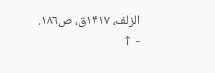الزلف، ۱۴۱٧ق، ص۱۸٦.
- ↑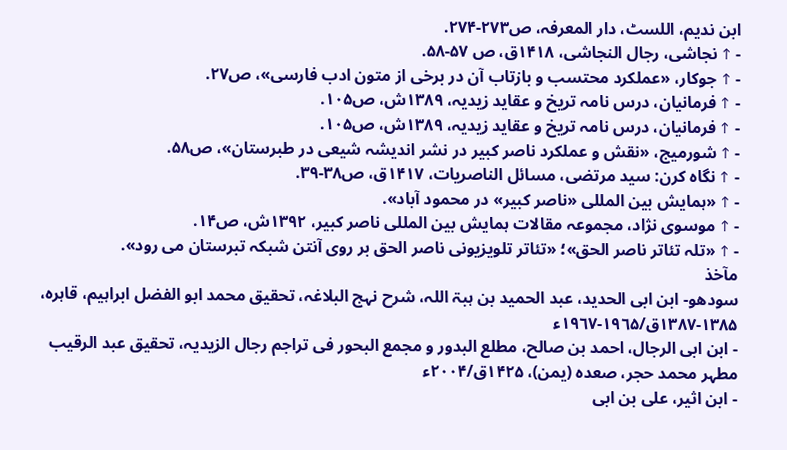ابن ندیم، اللسٹ، دار المعرفہ، ص۲٧۳-۲٧۴.
- ↑ نجاشی، رجال النجاشی، ۱۴۱۸ق، ص ۵٧-۵۸.
- ↑ جوکار، «عملکرد محتسب و بازتاب آن در برخی از متون ادب فارسی»، ص۲٧.
- ↑ فرمانیان، درس نامہ تریخ و عقاید زیدیہ، ۱۳۸۹ش، ص۱۰۵.
- ↑ فرمانیان، درس نامہ تریخ و عقاید زیدیہ، ۱۳۸۹ش، ص۱۰۵.
- ↑ شورمیج، «نقش و عملکرد ناصر کبیر در نشر اندیشہ شیعی در طبرستان»، ص۵۸.
- ↑ نگاہ کرن: سید مرتضی، مسائل الناصریات، ۱۴۱٧ق، ص۳۸-۳۹.
- ↑ «ہمایش بین المللی «ناصر کبیر» در محمود آباد».
- ↑ موسوی نژاد، مجموعہ مقالات ہمایش بین المللی ناصر کبیر، ۱۳۹۲ش، ص۱۴.
- ↑ «تلہ تئاتر ناصر الحق»؛ «تئاتر تلویزیونی ناصر الحق بر روی آنتن شبکہ تبرستان می رود».
مآخذ
سودھو- ابن ابی الحدید، عبد الحمید بن ہبۃ اللہ، شرح نہج البلاغہ، تحقیق محمد ابو الفضل ابراہیم، قاہرہ، ۱۳۸۵-۱۳۸٧ق/۱۹٦۵-۱۹٦٧ء
- ابن ابی الرجال، احمد بن صالح، مطلع البدور و مجمع البحور فی تراجم رجال الزیدیہ، تحقیق عبد الرقیب مطہر محمد حجر، صعدہ (یمن)، ۱۴۲۵ق/۲۰۰۴ء
- ابن اثیر، علی بن ابی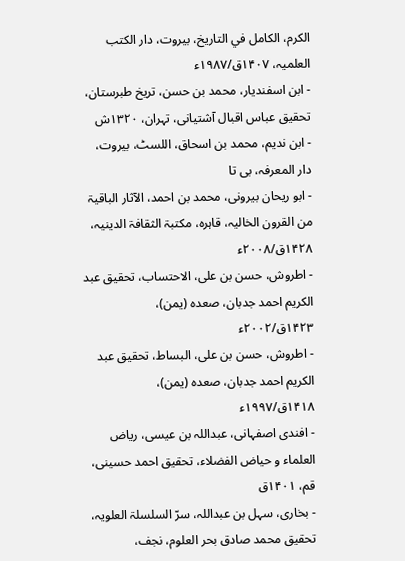الکرم، الكامل في التاريخ، بیروت، دار الکتب العلمیہ، ۱۴۰٧ق/۱۹۸٧ء
- ابن اسفندیار، محمد بن حسن، تریخ طبرستان، تحقیق عباس اقبال آشتیانی، تہران، ۱۳۲۰ش
- ابن ندیم، محمد بن اسحاق، اللسٹ، بیروت، دار المعرفہ، بی تا
- ابو ریحان بیرونی، محمد بن احمد، الآثار الباقیۃ من القرون الخاليہ، قاہرہ، مکتبۃ الثقافۃ الدینیہ، ۱۴۲۸ق/۲۰۰۸ء
- اطروش، حسن بن علی، الاحتساب، تحقیق عبد الکریم احمد جدبان، صعدہ (یمن)، ۱۴۲۳ق/۲۰۰۲ء
- اطروش، حسن بن علی، البساط، تحقیق عبد الکریم احمد جدبان، صعدہ (یمن)، ۱۴۱۸ق/۱۹۹٧ء
- افندی اصفہانی، عبداللہ بن عیسی، ریاض العلماء و حیاض الفضلاء، تحقیق احمد حسینی، قم، ۱۴۰۱ق
- بخاری، سہل بن عبداللہ، سرّ السلسلۃ العلویہ، تحقیق محمد صادق بحر العلوم، نجف،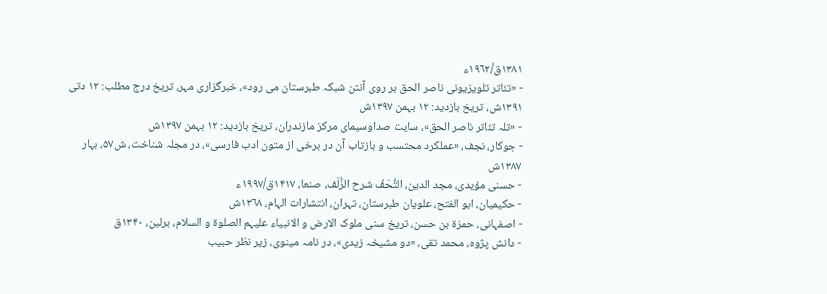۱۳۸۱ق/۱۹٦۲ء
- «تئاتر تلویزیونی ناصر الحق بر روی آنتن شبکہ طبرستان می رود»، خبرگزاری مہر، تریخ درج مطلب: ۱۲ دتی ۱۳۹۱ش، تریخ بازدید: ۱۲ بہمن ۱۳۹٧ش
- «تلہ تئاتر ناصر الحق»، سایت صداوسیمای مرکز مازندران، تریخ بازدید: ۱۲ بہمن ۱۳۹٧ش
- جوکار، نجف، «عملکرد محتسب و بازتاب آن در برخی از متون ادب فارسی»، در مجلہ شناخت، ش۵٧، بہار ۱۳۸٧ش
- حسنی مؤیدی، مجد الدین، التُّحَفُ شرح الزُّلَف، صنعا، ۱۴۱٧ق/۱۹۹٧ء
- حکیمیان، ابو الفتح، علویان طبرستان، تہران، انتشارات الہام، ۱۳٦۸ش
- اصفہانی، حمزۃ بن حسن، تریخ سنی ملوک الارض و الانبیاء علیہم الصلوۃ و السلام، برلین، ۱۳۴۰ق
- دانش پژوہ، محمد تقی، «دو مشیخہ زیدی»، در نامہ مینوی، زیر نظر حبیب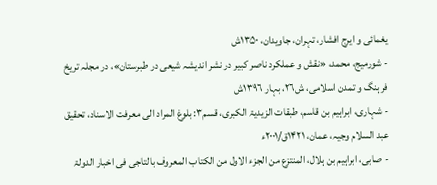یغمائی و ایرج افشار، تہران، جاویدان، ۱۳۵۰ش
- شورمیج، محمد، «نقش و عملکرد ناصر کبیر در نشر اندیشہ شیعی در طبرستان»، در مجلہ تریخ فرہنگ و تمدن اسلامی، ش۲٦، بہار ۱۳۹٦ش
- شہاری، ابراہیم بن قاسم، طبقات الزیدیۃ الکبری، قسم۳: بلوغ المراد الی معرفت الاسناد، تحقیق عبد السلام وجیہ، عمان، ۱۴۲۱ق/۲۰۰۱ء
- صابی، ابراہیم بن ہلال، المنتزع من الجزء الاول من الکتاب المعروف بالتاجی فی اخبار الدولۃ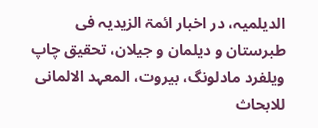الدیلمیہ، در اخبار ائمۃ الزیدیہ فی طبرستان و دیلمان و جیلان، تحقیق چاپ ویلفرد مادلونگ، بیروت، المعہد الالمانی للابحاث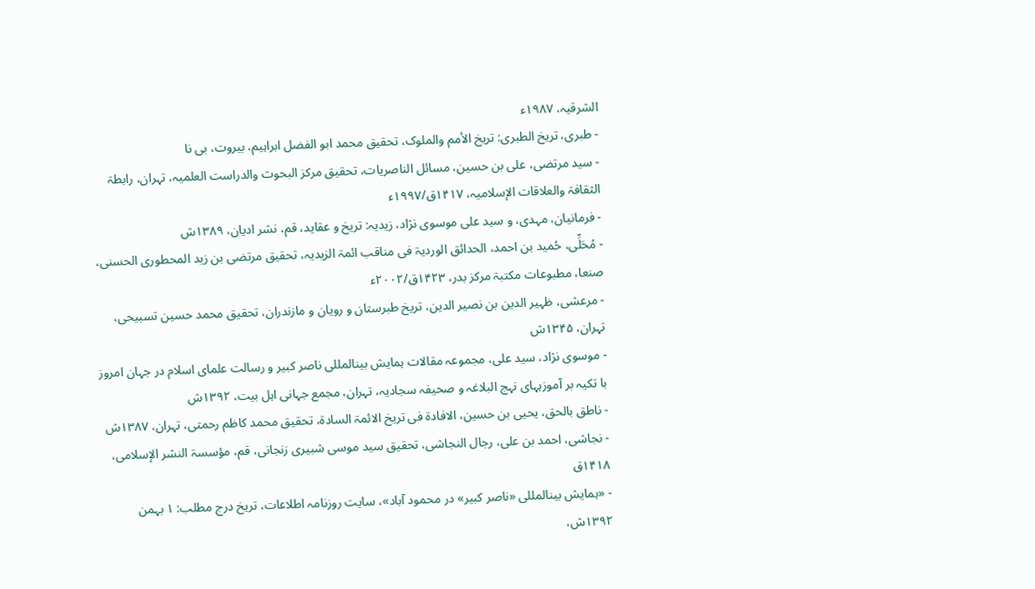الشرقیہ، ۱۹۸٧ء
- طبری، تریخ الطبری: تریخ الأمم والملوک، تحقیق محمد ابو الفضل ابراہیم، بیروت، بی نا
- سید مرتضی، علی بن حسین، مسائل الناصریات، تحقیق مرکز البحوث والدراست العلمیہ، تہران، رابطۃ الثقافۃ والعلاقات الإسلامیہ، ۱۴۱٧ق/۱۹۹٧ء
- فرمانیان، مہدی، و سید علی موسوی نژاد، زیدیہ: تریخ و عقاید، قم، نشر ادیان، ۱۳۸۹ش
- مُحَلِّی، حُمید بن احمد، الحدائق الوردیۃ فی مناقب ائمۃ الزیدیہ، تحقیق مرتضی بن زید المحطوری الحسنی، صنعا، مطبوعات مکتبۃ مرکز بدر، ۱۴۲۳ق/۲۰۰۲ء
- مرعشی، ظہیر الدین بن نصیر الدین، تریخ طبرستان و رویان و مازندران، تحقیق محمد حسین تسبیحی، تہران، ۱۳۴۵ش
- موسوی نژاد، سید علی، مجموعہ مقالات ہمایش بینالمللی ناصر کبیر و رسالت علمای اسلام در جہان امروز با تکیہ بر آموزہہای نہج البلاغہ و صحیفہ سجادیہ، تہران، مجمع جہانی اہل بیت، ۱۳۹۲ش
- ناطق بالحق، یحیی بن حسین، الافادۃ فی تریخ الائمۃ السادۃ، تحقیق محمد کاظم رحمتی، تہران، ۱۳۸٧ش
- نجاشی، احمد بن علی، رجال النجاشی، تحقیق سید موسی شبیری زنجانی، قم، مؤسسۃ النشر الإسلامی، ۱۴۱۸ق
- «ہمایش بینالمللی «ناصر کبیر» در محمود آباد»، سایت روزنامہ اطلاعات، تریخ درج مطلب: ۱ بہمن ۱۳۹۲ش،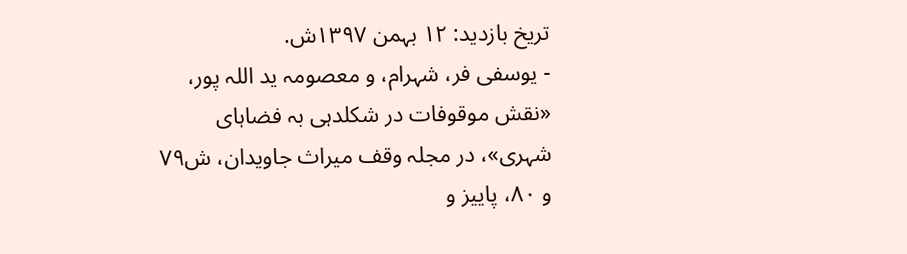تریخ بازدید: ۱۲ بہمن ۱۳۹٧ش.
- یوسفی فر، شہرام، و معصومہ ید اللہ پور، «نقش موقوفات در شکلدہی بہ فضاہای شہری»، در مجلہ وقف میراث جاویدان، ش٧۹ و ۸۰، پاییز و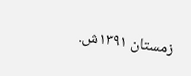زمستان ۱۳۹۱ش.